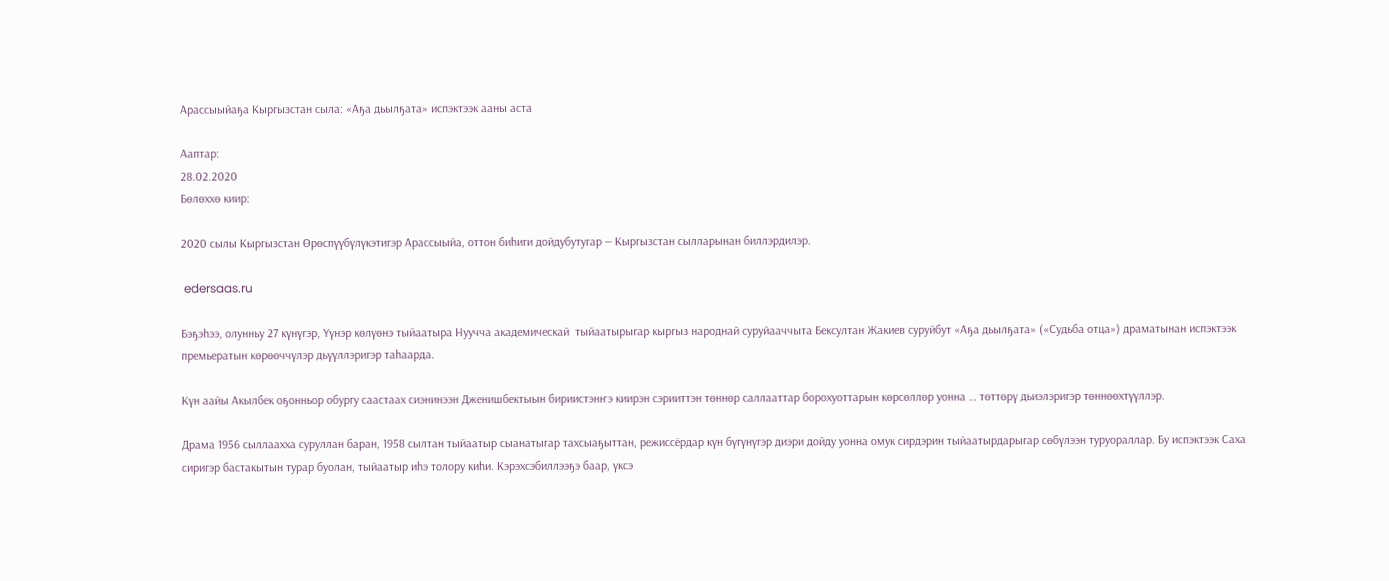Арассыыйаҕа Кыргызстан сыла: «Аҕа дьылҕата» испэктээк ааны аста

Ааптар:
28.02.2020
Бөлөххө киир:

2020 сылы Кыргызстан Өрөспүүбүлүкэтигэр Арассыыйа, оттон биһиги дойдубутугар — Кыргызстан сылларынан биллэрдилэр.

 edersaas.ru

Бэҕэһээ, олунньу 27 күнүгэр, Үүнэр көлүөнэ тыйаатыра Нуучча академическай  тыйаатырыгар кыргыз народнай суруйааччыта Бексултан Жакиев суруйбут «Аҕа дьылҕата» («Судьба отца») драматынан испэктээк премьератын көрөөччүлэр дьүүллэригэр таһаарда.

Күн аайы Акылбек оҕонньор обургу саастаах сиэнинээн Дженишбектыын бириистэнҥэ киирэн сэрииттэн төннөр саллааттар борохуоттарын көрсөллөр уонна … төттөрү дьиэлэригэр төннөөхтүүллэр.

Драма 1956 сыллаахха суруллан баран, 1958 сылтан тыйаатыр сыанатыгар тахсыаҕыттан, режиссёрдар күн бүгүнүгэр диэри дойду уонна омук сирдэрин тыйаатырдарыгар сөбүлээн туруораллар. Бу испэктээк Саха сиригэр бастакытын турар буолан, тыйаатыр иһэ толору киһи. Кэрэхсэбиллээҕэ баар, үксэ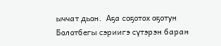ыччат дьон.  Аҕа соҕотох оҕотун Болотбегы сэриигэ сүтэрэн баран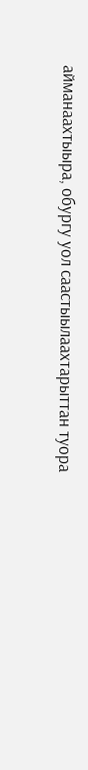айманаахтыыра, обургу уол саастыылаахтарыттан туора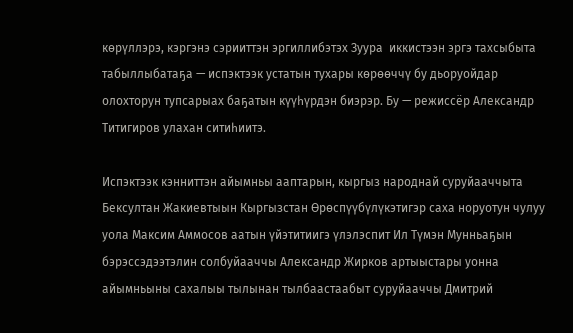көрүллэрэ, кэргэнэ сэрииттэн эргиллибэтэх Зуура  иккистээн эргэ тахсыбыта табыллыбатаҕа — испэктээк устатын тухары көрөөччү бу дьоруойдар олохторун тупсарыах баҕатын күүһүрдэн биэрэр. Бу — режиссёр Александр Титигиров улахан ситиһиитэ.

Испэктээк кэнниттэн айымньы ааптарын, кыргыз народнай суруйааччыта Бексултан Жакиевтыын Кыргызстан Өрөспүүбүлүкэтигэр саха норуотун чулуу уола Максим Аммосов аатын үйэтитиигэ үлэлэспит Ил Түмэн Мунньаҕын бэрэссэдээтэлин солбуйааччы Александр Жирков артыыстары уонна  айымньыны сахалыы тылынан тылбаастаабыт суруйааччы Дмитрий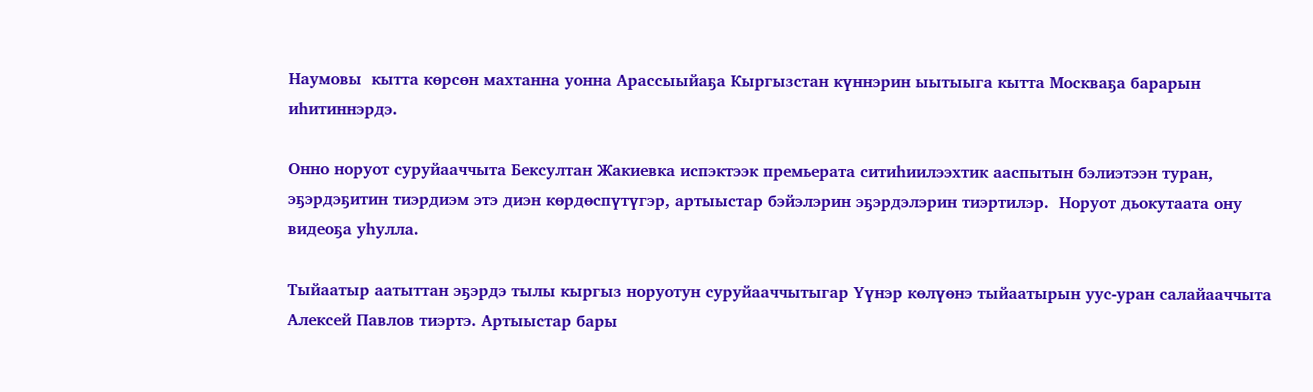Наумовы  кытта көрсөн махтанна уонна Арассыыйаҕа Кыргызстан күннэрин ыытыыга кытта Москваҕа барарын иһитиннэрдэ.

Онно норуот суруйааччыта Бексултан Жакиевка испэктээк премьерата ситиһиилээхтик ааспытын бэлиэтээн туран, эҕэрдэҕитин тиэрдиэм этэ диэн көрдөспүтүгэр, артыыстар бэйэлэрин эҕэрдэлэрин тиэртилэр.  Норуот дьокутаата ону видеоҕа уһулла.

Тыйаатыр аатыттан эҕэрдэ тылы кыргыз норуотун суруйааччытыгар Үүнэр көлүөнэ тыйаатырын уус-уран салайааччыта Алексей Павлов тиэртэ. Артыыстар бары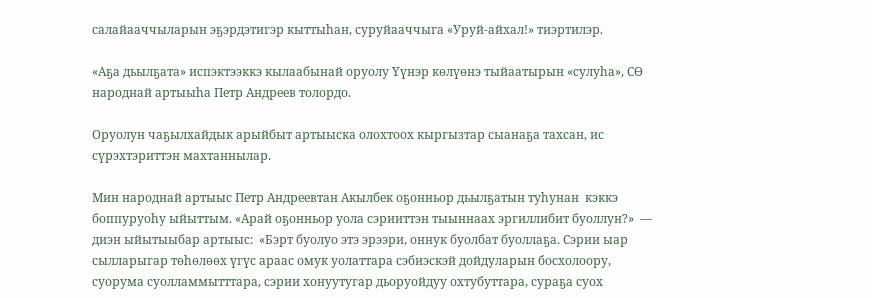салайааччыларын эҕэрдэтигэр кыттыһан, суруйааччыга «Уруй-айхал!» тиэртилэр.

«Аҕа дьылҕата» испэктээккэ кылаабынай оруолу Үүнэр көлүөнэ тыйаатырын «сулуһа», СӨ народнай артыыһа Петр Андреев толордо.

Оруолун чаҕылхайдык арыйбыт артыыска олохтоох кыргызтар сыанаҕа тахсан, ис сүрэхтэриттэн махтаннылар.

Мин народнай артыыс Петр Андреевтан Акылбек оҕонньор дьылҕатын туһунан  кэккэ боппуруоһу ыйыттым. «Арай оҕонньор уола сэрииттэн тыыннаах эргиллибит буоллун?»  — диэн ыйытыыбар артыыс:  «Бэрт буолуо этэ эрээри, оннук буолбат буоллаҕа. Сэрии ыар сылларыгар төһөлөөх үгүс араас омук уолаттара сэбиэскэй дойдуларын босхолоору, суорума суолламмытттара, сэрии хонуутугар дьоруойдуу охтубуттара, сураҕа суох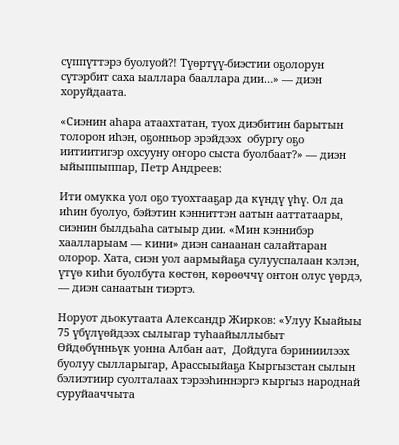сүппүттэрэ буолуой?! Түөртүү-биэстии оҕолорун сүтэрбит саха ыаллара бааллара дии…» — диэн хоруйдаата.

«Сиэнин аһара атаахтатан, туох диэбитин барытын толорон иһэн, оҕонньор эрэйдээх  обургу оҕо иитиитигэр охсууну оҥоро сыста буолбаат?» — диэн ыйыппыппар, Петр Андреев:

Ити омукка уол оҕо туохтааҕар да күндү үһү. Ол да иһин буолуо, бэйэтин кэнниттэн аатын ааттатаары, сиэнин былдьаһа сатыыр дии. «Мин кэннибэр хаалларыам — кини» диэн санаанан салайтаран олорор. Хата, сиэн уол аармыйаҕа сулууспалаан кэлэн, үтүө киһи буолбута көстөн, көрөөччү онтон олус үөрдэ, — диэн санаатын тиэртэ.

Норуот дьокутаата Александр Жирков: «Улуу Кыайыы 75 үбүлүөйдээх сылыгар туһаайыллыбыт  Өйдөбүнньүк уонна Албан аат,  Дойдуга бэриниилээх буолуу сылларыгар, Арассыыйаҕа Кыргызстан сылын бэлиэтиир суолталаах тэрээһиннэргэ кыргыз народнай суруйааччыта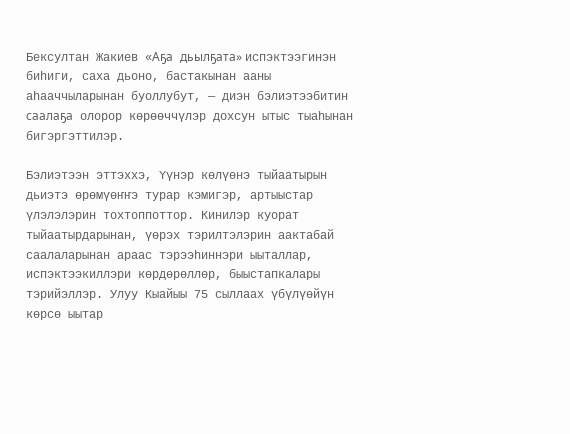Бексултан Жакиев «Аҕа дьылҕата» испэктээгинэн биһиги, саха дьоно, бастакынан ааны аһааччыларынан буоллубут, — диэн бэлиэтээбитин саалаҕа олорор көрөөччүлэр дохсун ытыс тыаһынан бигэргэттилэр.

Бэлиэтээн эттэххэ, Үүнэр көлүөнэ тыйаатырын дьиэтэ өрөмүөҥҥэ турар кэмигэр, артыыстар үлэлэлэрин тохтоппоттор. Кинилэр куорат тыйаатырдарынан, үөрэх тэрилтэлэрин аактабай саалаларынан араас тэрээһиннэри ыыталлар, испэктээкиллэри көрдөрөллөр, быыстапкалары тэрийэллэр. Улуу Кыайыы 75 сыллаах үбүлүөйүн көрсө ыытар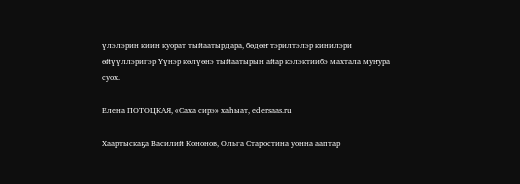үлэлэрин киин куорат тыйаатырдара, бөдөҥ тэрилтэлэр кинилэри өйүүллэригэр Үүнэр көлүөнэ тыйаатырын айар кэлэктиибэ махтала муҥура суох.

Елена ПОТОЦКАЯ, «Саха сирэ» хаһыат, edersaas.ru

Хаартыскаҕа Василий Кононов, Ольга Старостина уонна ааптар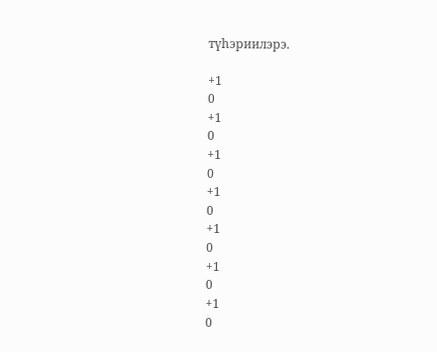түһэриилэрэ.

+1
0
+1
0
+1
0
+1
0
+1
0
+1
0
+1
0